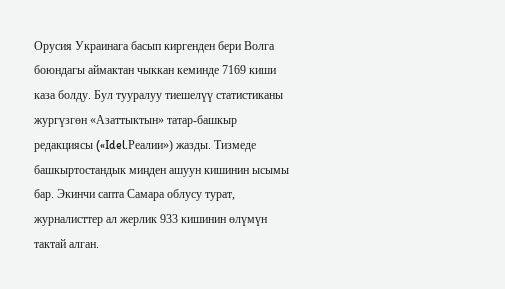Орусия Украинага басып киргенден бери Волга боюндагы аймактан чыккан кеминде 7169 киши каза болду. Бул тууралуу тиешелүү статистиканы жургүзгөн «Азаттыктын» татар-башкыр редакциясы («Idel.Реалии») жазды. Тизмеде башкыртостандык миңден ашуун кишинин ысымы бар. Экинчи сапта Самара облусу турат, журналисттер ал жерлик 933 кишинин өлүмүн тактай алган.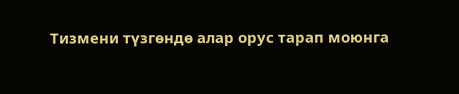Тизмени түзгөндө алар орус тарап моюнга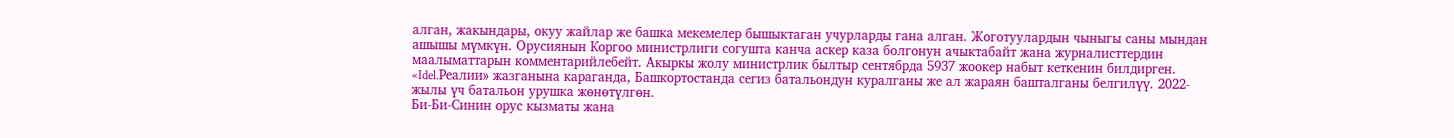алган, жакындары, окуу жайлар же башка мекемелер бышыктаган учурларды гана алган. Жоготуулардын чыныгы саны мындан ашышы мүмкүн. Орусиянын Коргоо министрлиги согушта канча аскер каза болгонун ачыктабайт жана журналисттердин маалыматтарын комментарийлебейт. Акыркы жолу министрлик былтыр сентябрда 5937 жоокер набыт кеткенин билдирген.
«Idel.Реалии» жазганына караганда, Башкортостанда сегиз батальондун куралганы же ал жараян башталганы белгилүү. 2022-жылы үч батальон урушка жөнөтүлгөн.
Би-Би-Синин орус кызматы жана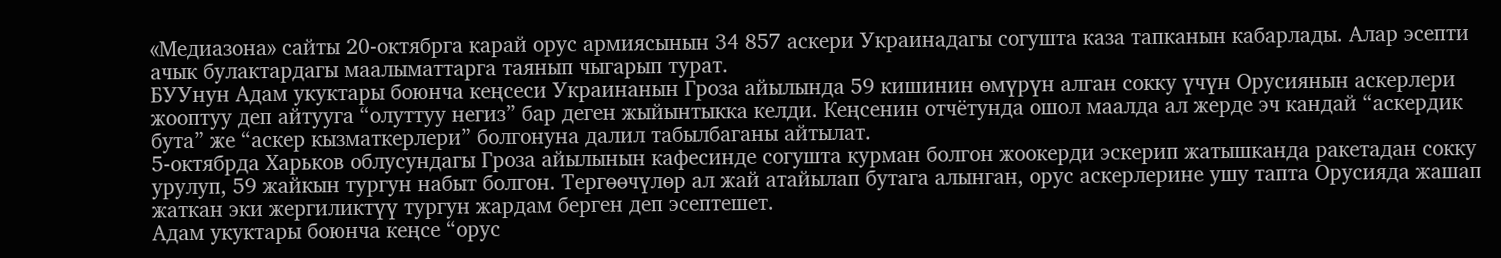«Медиазона» сайты 20-октябрга карай орус армиясынын 34 857 аскери Украинадагы согушта каза тапканын кабарлады. Алар эсепти ачык булактардагы маалыматтарга таянып чыгарып турат.
БУУнун Адам укуктары боюнча кеңсеси Украинанын Гроза айылында 59 кишинин өмүрүн алган сокку үчүн Орусиянын аскерлери жооптуу деп айтууга “олуттуу негиз” бар деген жыйынтыкка келди. Кеңсенин отчётунда ошол маалда ал жерде эч кандай “аскердик бута” же “аскер кызматкерлери” болгонуна далил табылбаганы айтылат.
5-октябрда Харьков облусундагы Гроза айылынын кафесинде согушта курман болгон жоокерди эскерип жатышканда ракетадан сокку урулуп, 59 жайкын тургун набыт болгон. Тергөөчүлөр ал жай атайылап бутага алынган, орус аскерлерине ушу тапта Орусияда жашап жаткан эки жергиликтүү тургун жардам берген деп эсептешет.
Адам укуктары боюнча кеңсе “орус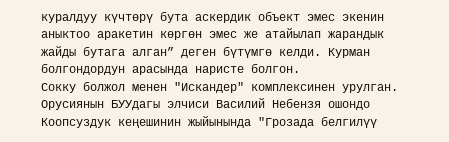куралдуу күчтөрү бута аскердик объект эмес экенин аныктоо аракетин көргөн эмес же атайылап жарандык жайды бутага алган” деген бүтүмгө келди. Курман болгондордун арасында наристе болгон.
Сокку болжол менен "Искандер" комплексинен урулган.
Орусиянын БУУдагы элчиси Василий Небензя ошондо Коопсуздук кеңешинин жыйынында "Грозада белгилүү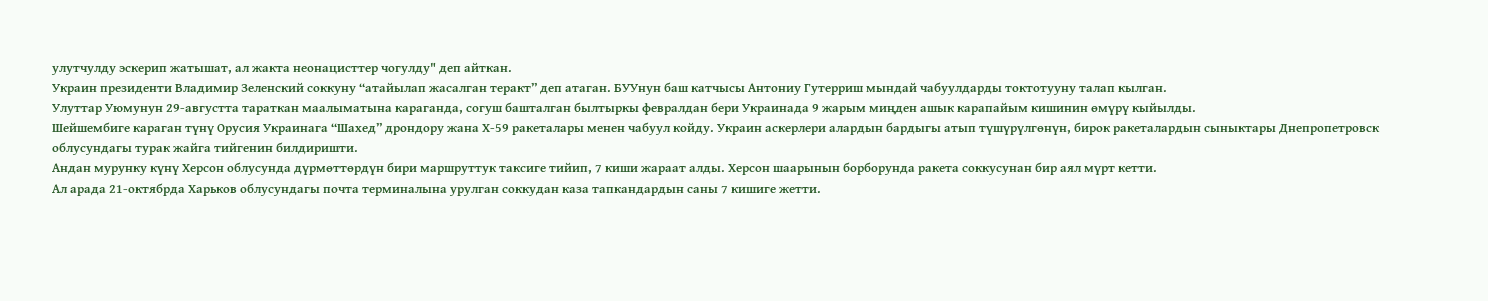улутчулду эскерип жатышат, ал жакта неонацисттер чогулду" деп айткан.
Украин президенти Владимир Зеленский соккуну “атайылап жасалган теракт” деп атаган. БУУнун баш катчысы Антониу Гутерриш мындай чабуулдарды токтотууну талап кылган.
Улуттар Уюмунун 29-августта тараткан маалыматына караганда, согуш башталган былтыркы февралдан бери Украинада 9 жарым миңден ашык карапайым кишинин өмүрү кыйылды.
Шейшембиге караган түнү Орусия Украинага “Шахед” дрондору жана Х-59 ракеталары менен чабуул койду. Украин аскерлери алардын бардыгы атып түшүрүлгөнүн, бирок ракеталардын сыныктары Днепропетровск облусундагы турак жайга тийгенин билдиришти.
Андан мурунку күнү Херсон облусунда дүрмөттөрдүн бири маршруттук таксиге тийип, 7 киши жараат алды. Херсон шаарынын борборунда ракета соккусунан бир аял мүрт кетти.
Ал арада 21-октябрда Харьков облусундагы почта терминалына урулган соккудан каза тапкандардын саны 7 кишиге жетти.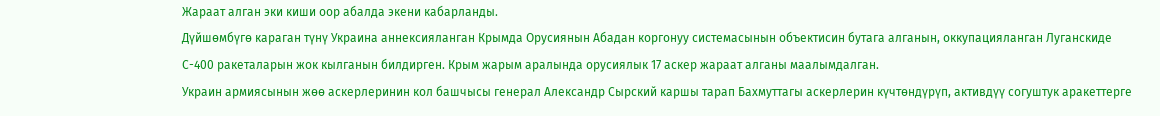Жараат алган эки киши оор абалда экени кабарланды.
Дүйшөмбүгө караган түнү Украина аннексияланган Крымда Орусиянын Абадан коргонуу системасынын объектисин бутага алганын, оккупацияланган Луганскиде С-400 ракеталарын жок кылганын билдирген. Крым жарым аралында орусиялык 17 аскер жараат алганы маалымдалган.
Украин армиясынын жөө аскерлеринин кол башчысы генерал Александр Сырский каршы тарап Бахмуттагы аскерлерин күчтөндүрүп, активдүү согуштук аракеттерге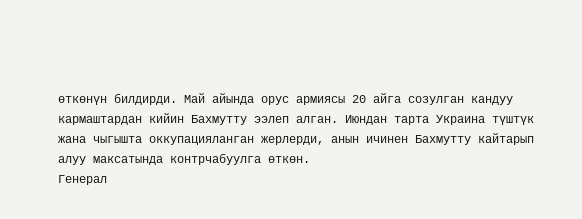өткөнүн билдирди. Май айында орус армиясы 20 айга созулган кандуу кармаштардан кийин Бахмутту ээлеп алган. Июндан тарта Украина түштүк жана чыгышта оккупацияланган жерлерди, анын ичинен Бахмутту кайтарып алуу максатында контрчабуулга өткөн.
Генерал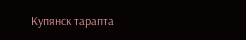Купянск тарапта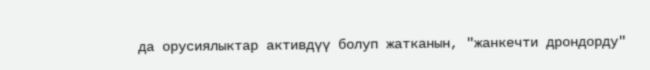да орусиялыктар активдүү болуп жатканын, "жанкечти дрондорду"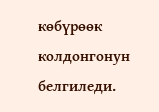көбүрөөк колдонгонун белгиледи.